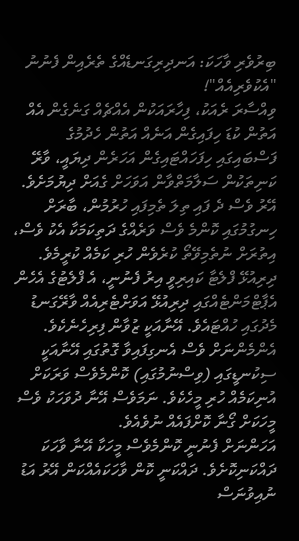ބިރުވެރި ވާހަކަ: އަނދިރިގަނޑެއްގެ ތެރެއިން ފެނުނު "އެކުވެރިއެއް"!
ވިއްސާރަ ރެއަކު، ފިހާރައަކުން އެއްޗެއް ގަނެގެން އެއް އަތުން ކުޑަ ހިފައިގެން އަނެއް އަތުން ހެދުމުގެ ފަސްބައިގައި ހިފަހައްޓައިގެން އަހަރެން ދިޔައީ، ވާރޭ ކަނިތަކުން ސަލާމަތްވާން އަވަހަށް ގެއަށް ދިޔުމަށެވެ. އޭރު ވެސް ދެ ފައި ތިލަ ތެމިފައި ހުރުމުން، ބާރަށް ހިނގުމުގައި ކޮންމެ ވެސް ވަރެއްގެ ދަތިކަމަކާ އެކު ވެސް، އިތުރަށް ނުތެމިވޭތޯ ކުރެވެން ހުރި ކަމެއް ކުރީމެވެ.
ދިރިއުޅޭ ފްލެޓާ ކައިރިވީ އިރު ފެނުނީ، އެ ފްލެޓުގެ އެހެން އެޕާޓްމަންޓެއްގައި ދިރިއުޅޭ އަވަށްޓެރިއެއް ވާރޭގަނޑު މެދުގައި ހުއްޓައެވެ. އޭނާއަކީ ޒުވާން ފިރިހެނެކެވެ. އެންމެންނަށް ވެސް އެނގިފައިވާ ގޮތުގައި އޭނާއަކީ ސިކުނޑީގައި (ވިސްނުމުގައި) ކޮންމެވެސް ވަރަކަށް އުނިކަމެއް ހުރި މީހެކެވެ. ނަމަވެސް އޭނާ ދުވަހަކު ވެސް މީހަކަށް ގޯނާ ކޮށްފައެއް ނުވެއެވެ.
އަހަންނަށް ފެނުނީ ކޮންމެވެސް މީހަކާ އޭނާ ވާހަކަ ދައްކަނިކޮށެވެ. ދައްކަނީ ކޮން ވާހަކައެއްކަން އޭރު އަޑު ނުއިވުނަސް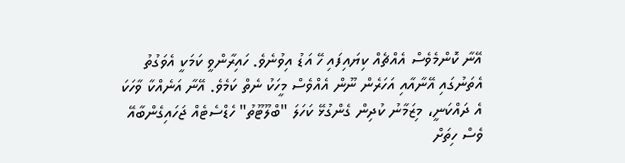އޭނާ ކޮންމެވެސް އެއްޗެއް ކިޔައިފައި ހޭ އަޑު އިވުނެވެ. ހައިރާންވީ ކަމަކީ އެވަގުތު އެތަނުގައި އޭނާއާއި އަހަރެން ނޫން އެއްވެސް މީހަކު ނެތް ކަމެވެ. އޭނާ އަނެއްކާ ވާހަކަ އެ ދައްކަނީ، މިޒަމާނު ކުދިން ގެންގުޅޭ ކަހަލަ "ބްލޫޓޫތު" ހެޑްސެޓެއް ޖަހައިގެންބާއޭ ވެސް ހިތަށް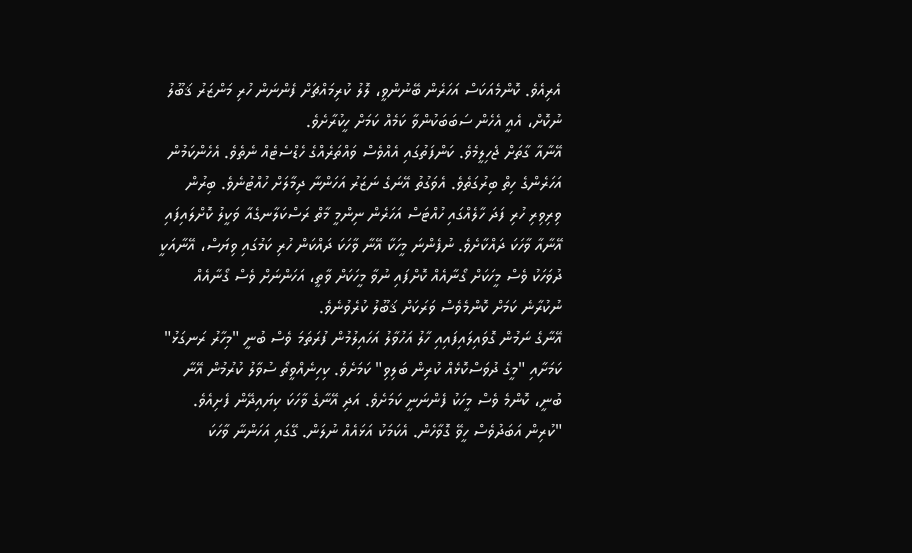އެރިއެވެ. ކޮންމެއަކަސް އަހަރެން ބޭނުންވީ، ލޮލު ކުރިމައްޗަށް ފެންނަން ހުރި މަންޒަރު ޤަބޫލު ނުކޮށް، އެއީ އެހެން ސަބަބަކުންވާ ކަމެއް ކަމަށް ހީކުރާށެވެ.
އޭނާއާ ގާތަށް ޖެހިލީމެވެ. ކަންފަތުގައި އެއްވެސް ވައްތަރެއްގެ ހެޑްސެޓެއް ނެތެވެ. އެހެންކަމުން އަހަރެންގެ ހިތް ބިރުގަތެވެ. އެވަގުތު އޭނަގެ ނަޒަރު އަހަންނާ ދިމާލަށް ހުއްޓުނެވެ. ބިރުން ވިރިވިރި ހުރި ފަދަ ހާލެއްގައި ހުއްޓަސް އަހަރެން ނިންމީ މާތް ރަސްކަލާނގެއާ ވަކީލު ކޮށްލައިފައި އޭނާއާ ވާހަކަ ދައްކާށެވެ. ނުފެންނަ މީހަކާ އޭނާ ވާހަކަ ދައްކަން ހުރި ކަމުގައި ވިޔަސް، އޭނާއަކީ ދުވަހަކު ވެސް މީހަކަށް ގޯނާއެއް ކޮށްފައި ނުވާ މީހަކަށް ވާތީ، އަހަންނަށް ވެސް ގޯނާއެއް ނުކުރާނެ ކަމަށް ކޮންމެވެސް ވަރަކަށް ޤަބޫލު ކުރެވުނެވެ.
އޭނާގެ ނަމުން ގޮވައިލައިފައިއި ހާލު އަހުވާލު އަހައިލުމުން ފުރަތަމަ ވެސް ބުނީ "މިހާރު ރަނގަޅު" ކަމަށާއި "މީގެ ދުވަސްކޮޅެއް ކުރިން ބަލިވި" ކަމަށެވެ. ކިހިނެއްވީތޯ ސުވާލު ކުރުމުން އޭނާ ބުނީ، ކޮންމެ ވެސް މީހަކު ފެންނަނީ ކަމަށެވެ. އަދި އޭނާގެ ވާހަކަ ކިޔައިދޭން ފެށިއެވެ.
"ކުރިން އަބަދުވެސް ހީވޭ ގޮވާހެން. އެކަމަކު އަޅައެއް ނުލަން. ގޭގައި އަހަންނާ ވާހަކަ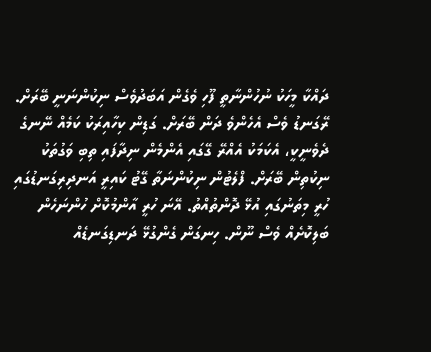ދައްކާ މީހަކު ނުހުންނާތީ ފޫހި ވެގެން އަބަދުވެސް ނިކުންނަނީ ބޭރަށް. ރޭގަނޑު ވެސް އެހެންވެ ދަން ބޭރަށް. ގަޑިން ކިހާއިރަކު ކަމެއް ނޭނގެ ދެވެނީކީ، އެކަމަކު އެއްރޭ ގޭގައި އެންމެން ނިދާފައި ތިބި ވަގުތަކު ނިކުތިން ބޭރަށް. ފްލެޓުން ނިކުންނަތާ ގޭޓު ކައިރީ އަނދިރިގަނޑުގައި ހުރީ މިތަނުގައި އުޅޭ ދޮންތުއްތު. އޭނަ ހުރީ އާންމުކޮށް ހުންނަހެން ބަލިކޮށެއް ވެސް ނޫން. ހިނގަން ގެންގުޅޭ ދަނޑިގަނޑެއް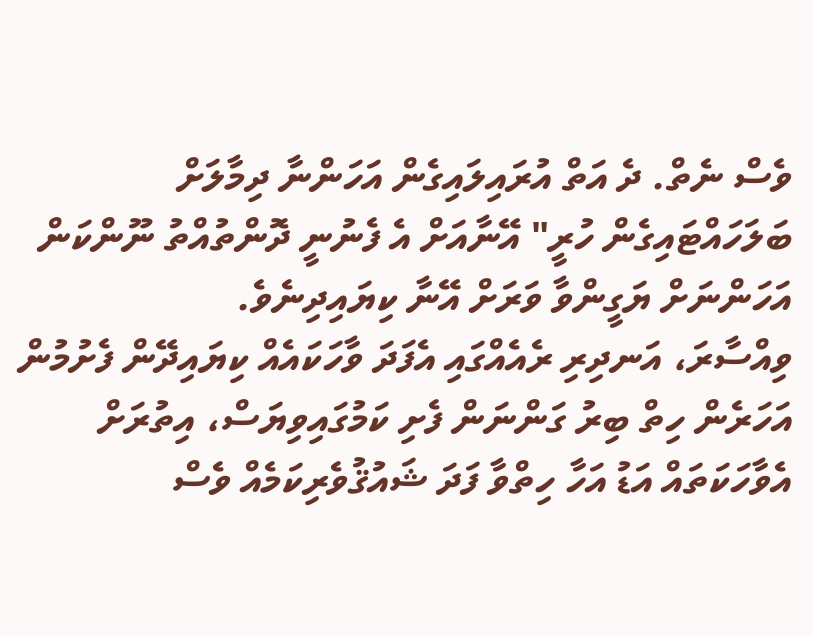ވެސް ނެތް. ދެ އަތް އުރައިލައިގެން އަހަންނާ ދިމާލަށް ބަލަހައްޓައިގެން ހުރީ" އޭނާއަށް އެ ފެނުނީ ދޮންތުއްތު ނޫންކަން އަހަންނަށް ޔަގީންވާ ވަރަށް އޭނާ ކިޔައިދިނެވެ.
ވިއްސާރަ، އަނދިރި ރެއެއްގައި އެފަދަ ވާހަކައެއް ކިޔައިދޭން ފެށުމުން އަހަރެން ހިތް ބިރު ގަންނަން ފެށި ކަމުގައިވިޔަސް، އިތުރަށް އެވާހަކަތައް އަޑު އަހާ ހިތްވާ ފަދަ ޝައުޤުވެރިކަމެއް ވެސް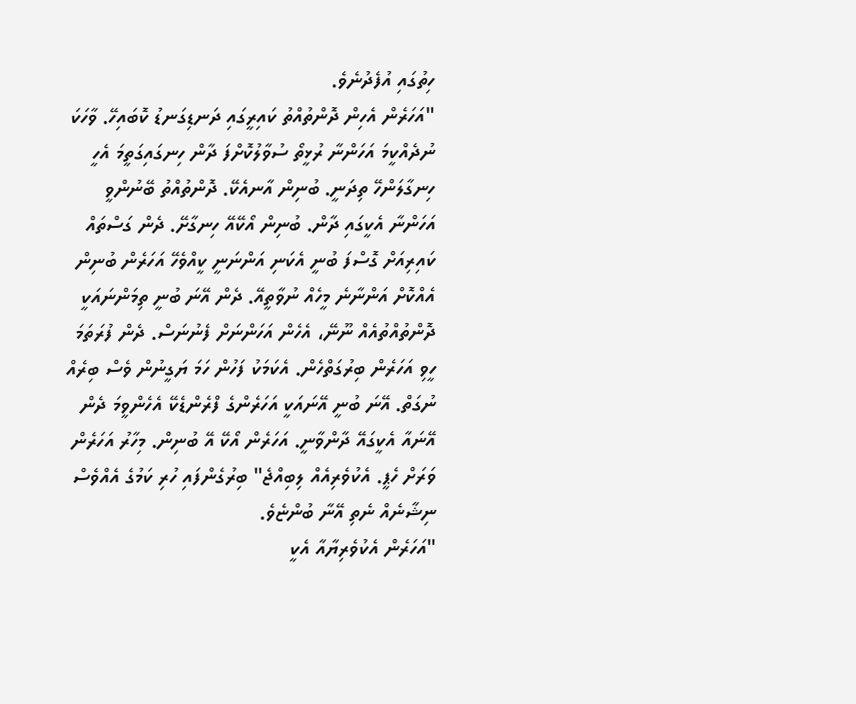ހިތުގައި އުފެދުނެވެ.
"އަހަރެން އެހިން ދޮންތުއްތު ކައިރީގައި ދަނޑިގަނޑު ކޮބައިހޭ. ވާހަކަ ނުދެއްކީމަ އަހަންނާ ރުޅީތޯ ސުވާލުކޮށްފަ ދާން ހިނގައިގަތީމަ އެހީ ހިނގާލަންހޭ ތިދަނީ. ބުނިން އާނއެކޭ. ދޮންތުއްތު ބޭނުންވީ އަހަންނާ އެކީގައި ދާން. ބުނިން އޯކޭއޭ ހިނގާށޭ. ދެން ގަސްތައް ކައިރިއަށް ގޮސްފަ ބުނީ އެކަނި އަންނަނީ ކީއްވެހޭ އަހަރެން ބުނިން އެއްކޮށް އަންނާނެ މީހެއް ނުވާތީއޭ. ދެން އޭނަ ބުނީ ތިމަންނައަކީ ދޮންތުއްތުއެއް ނޫނޭ، އެހެން އަހަންނަށް ފެނުނަސް. ދެން ފުރަތަމަ ހީވި އަހަރެން ބިރުގަތްހެން. އެކަމަކު ފަހުން ހަމަ ޔަގީނުން ވެސް ބިރެއް ނުގަތް. އޭނަ ބުނީ އޭނައަކީ އަހަރެންގެ ފްރެންޑެކޭ އެހެންވީމަ ދެން އޭނައާ އެކީގައޭ ދާންވާނީ. އަހަރެން އޯކޭ އޭ ބުނިން. މިހާރު އަހަރެން ވަރަށް ހެޕީ. އެކުވެރިއެއް ލިބިއްޖެ" ބިރުގެންފައި ހުރި ކަމުގެ އެއްވެސް ނިޝާނެއް ނެތި އޭނާ ބުންޏެވެ.
"އަހަރެން އެކުވެރިޔާއާ އެކީ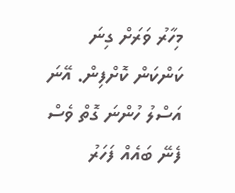މިހާރު ވަރަށް ގިނަ ކަންކަން ކޮށްފިން. އޭނަ އަސްލު ހުންނަ ގޮތް ވެސް ފެނޭ ބައެއް ފަހަރު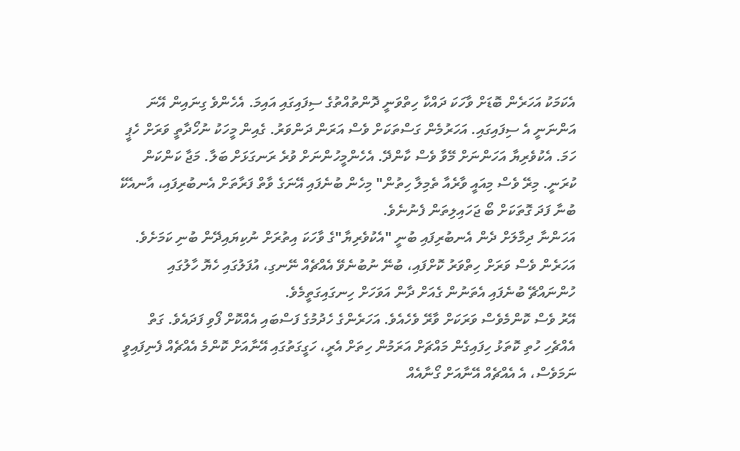އެކަމަކު އަހަރެން ބޮޑަށް ވާހަކަ ދައްކާ ހިތްވަނީ ދޮންތުއްތުގެ ސިފައިގައި އައިމަ. އެހެންވެ ގިނައިން އޭނަ އަންނަނީ އެ ސިފައިގައި. އަހަރުމެން ގަސްތަކަށް ވެސް އަރަން ދަންވަރު. ގެއިން މީހަކު ނުހޯދާތީ ވަރަށް ހެޕީ ހަމަ. އެކުވެރިޔާ އަހަންނަށް މޭވާ ވެސް ކާންދޭ. އެހެންމީހުންނަށް ވުރެ ރަނގަޅަށް ބަލާ. މަޖާ ކަންކަން ކުރަނީ. މިރޭ ވެސް މިއައީ ވާރެއާ ތެމިލާ ހިތުން" މިހެން ބުނެފައި އޭނަގެ ވާތް ފަރާތަށް އެނބުރިފައި، އާނއެކޭ ބުނާ ފަދަ ގޮތަކަށް ބޯ ޖަހައިލިތަން ފެނުނެވެ.
އަހަންނާ ދިމާލަށް ދެން އެނބުރިފައި ބުނީ "އެކުވެރިޔާ"ގެ ވާހަކަ އިތުރަށް ނުކިޔައިދޭން ބުނި ކަމަށެވެ. އަހަރެން ވެސް ވަރަށް ހިތްވަރު ކޮށްފައި، ބުނޭ ނުބުނެވޭ އެއްޗެއް ނޭނގި، އުފަލުގައި ހެޔޮ ހާލުގައި ހުންނައްޗޭ ބުނެފައި އެތަނުން ގެއަށް ދާން އަވަހަށް ހިނގައިގަތީމެވެ.
އޭރު ވެސް ކޮންމެވެސް ވަރަކަށް ވާރޭ ވެހެއެވެ. އަހަރެންގެ ހެދުމުގެ ފަސްބައި އެއްކޮށް ފޯވި ފަދައެވެ. ގަތް އެއްޗެހި ހުތި ކޮތަޅު ހިފައިގެން މައްޗަށް އަރަމުން ހިތަށް އެރީ، ހަގީގަތުގައި އޭނާއަށް ކޮންމެ އެއްޗެއް ފެނިފައިވީ ނަމަވެސް، އެ އެއްޗެއް އޭނާއަށް ގޯނާއެއް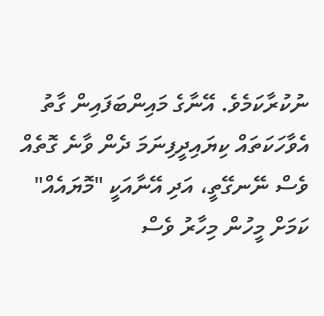ނުކުރާކަމެވެ. އޭނާގެ މައިންބަފައިން ގާތު އެވާހަކަތައް ކިޔައިދީފިނަމަ ދެން ވާނެ ގޮތެއް ވެސް ނޭނގޭތީ، އަދި އޭނާއަކީ "މޮޔައެއް" ކަމަށް މީހުން މިހާރު ވެސް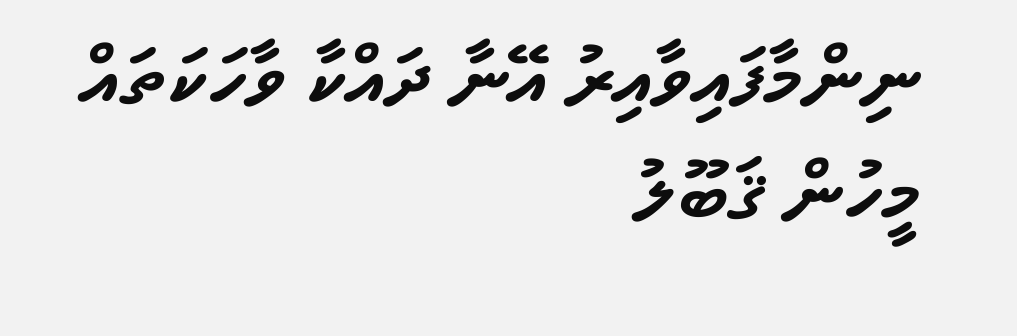ނިންމާފައިވާއިރު އޭނާ ދައްކާ ވާހަކަތައް މީހުން ޤަބޫލު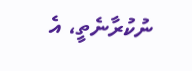ނުކުރާނެތީ، އެ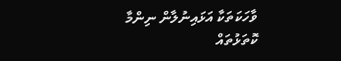ވާހަކަތަކާ އަޅައިނުލާން ނިންމާ ކޮތަޅުތައް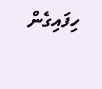ހިފައިގެން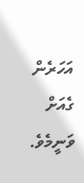އަހަރެން ގެއަށް ވަނީމެވެ.